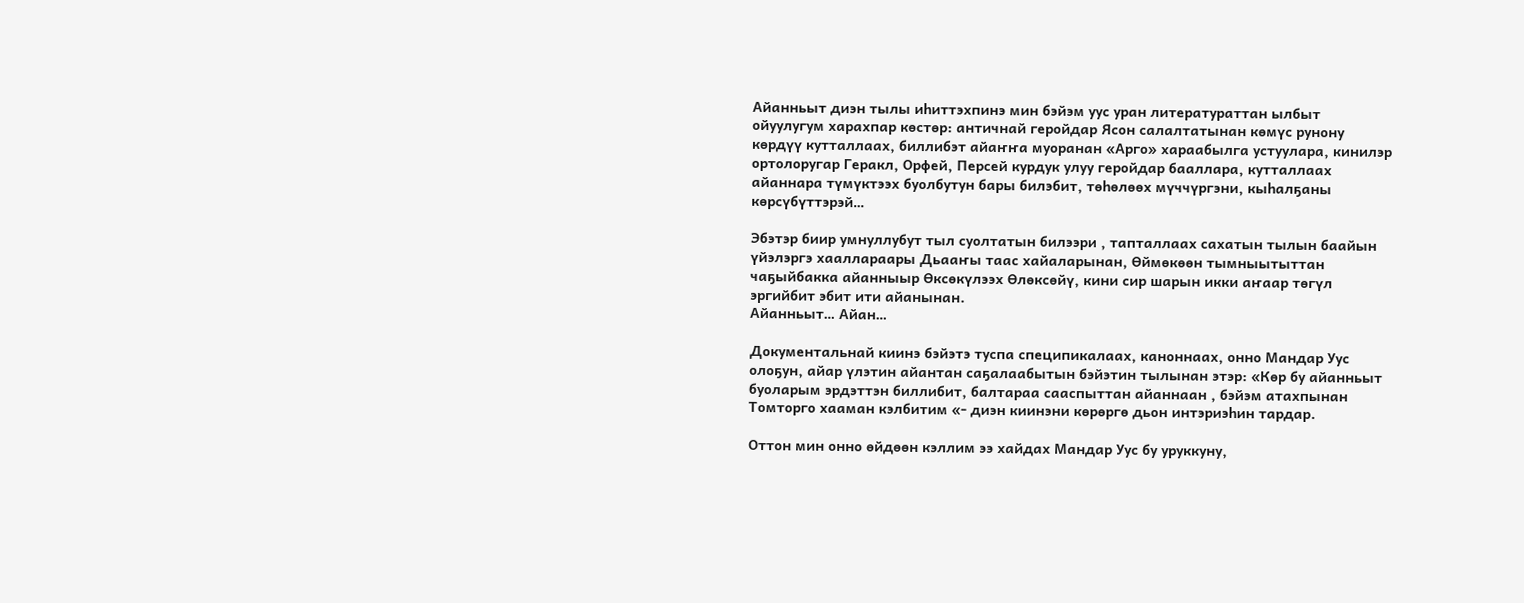Айанньыт диэн тылы иһиттэхпинэ мин бэйэм уус уран литератураттан ылбыт ойуулугум харахпар көстөр: античнай геройдар Ясон салалтатынан көмүс рунону көрдүү кутталлаах, биллибэт айаҥҥа муоранан «Арго» хараабылга устуулара, кинилэр ортолоругар Геракл, Орфей, Персей курдук улуу геройдар бааллара, кутталлаах айаннара түмүктээх буолбутун бары билэбит, төһөлөөх мүччүргэни, кыһалҕаны көрсүбүттэрэй…

Эбэтэр биир умнуллубут тыл суолтатын билээри , тапталлаах сахатын тылын баайын үйэлэргэ хааллараары Дьааҥы таас хайаларынан, Өймөкөөн тымныытыттан чаҕыйбакка айанныыр Өксөкүлээх Өлөксөйү, кини сир шарын икки аҥаар төгүл эргийбит эбит ити айанынан.
Айанньыт… Айан…

Документальнай киинэ бэйэтэ туспа специпикалаах, каноннаах, онно Мандар Уус олоҕун, айар үлэтин айантан саҕалаабытын бэйэтин тылынан этэр: «Көр бу айанньыт буоларым эрдэттэн биллибит, балтараа сааспыттан айаннаан , бэйэм атахпынан Томторго хааман кэлбитим «- диэн киинэни көрөргө дьон интэриэһин тардар.

Оттон мин онно өйдөөн кэллим ээ хайдах Мандар Уус бу уруккуну,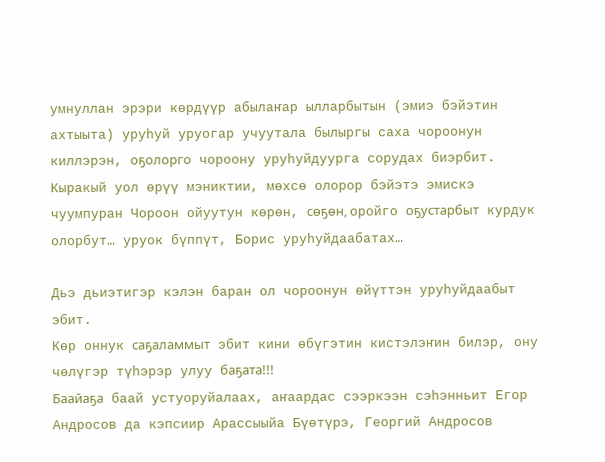умнуллан эрэри көрдүүр абылаҥар ылларбытын (эмиэ бэйэтин ахтыыта) уруһуй уруогар учуутала былыргы саха чороонун киллэрэн, оҕолорго чороону уруһуйдуурга сорудах биэрбит.
Кыракый уол өрүү мэниктии, мөхсө олорор бэйэтэ эмискэ чуумпуран Чороон ойуутун көрөн, сөҕөн, оройго оҕустарбыт курдук олорбут… уруок бүппүт, Борис уруһуйдаабатах…

Дьэ дьиэтигэр кэлэн баран ол чороонун өйүттэн уруһуйдаабыт эбит.
Көр оннук саҕаламмыт эбит кини өбүгэтин кистэлэҥин билэр, ону чөлүгэр түһэрэр улуу баҕата!!!
Баайаҕа баай устуоруйалаах, аҥаардас сээркээн сэһэнньит Егор Андросов да кэпсиир Арассыыйа Бүөтүрэ, Георгий Андросов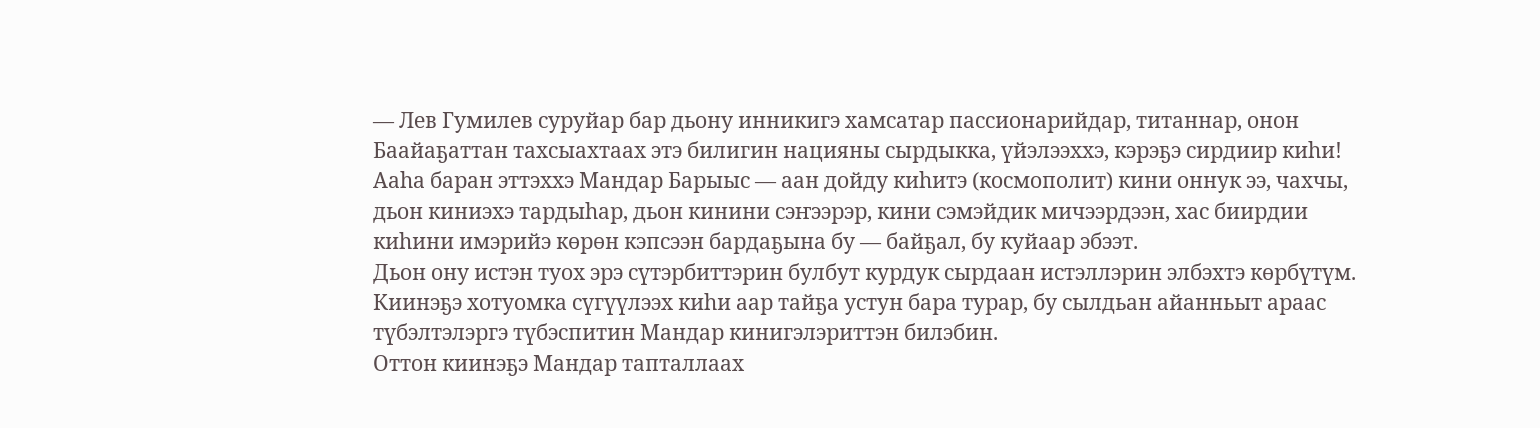— Лев Гумилев суруйар бар дьону инникигэ хамсатар пассионарийдар, титаннар, онон Баайаҕаттан тахсыахтаах этэ билигин нацияны сырдыкка, үйэлээххэ, кэрэҕэ сирдиир киһи!
Ааһа баран эттэххэ Мандар Барыыс — аан дойду киһитэ (космополит) кини оннук ээ, чахчы, дьон киниэхэ тардыһар, дьон кинини сэҥээрэр, кини сэмэйдик мичээрдээн, хас биирдии киһини имэрийэ көрөн кэпсээн бардаҕына бу — байҕал, бу куйаар эбээт.
Дьон ону истэн туох эрэ сүтэрбиттэрин булбут курдук сырдаан истэллэрин элбэхтэ көрбүтүм.
Киинэҕэ хотуомка сүгүүлээх киһи аар тайҕа устун бара турар, бу сылдьан айанньыт араас түбэлтэлэргэ түбэспитин Мандар кинигэлэриттэн билэбин.
Оттон киинэҕэ Мандар тапталлаах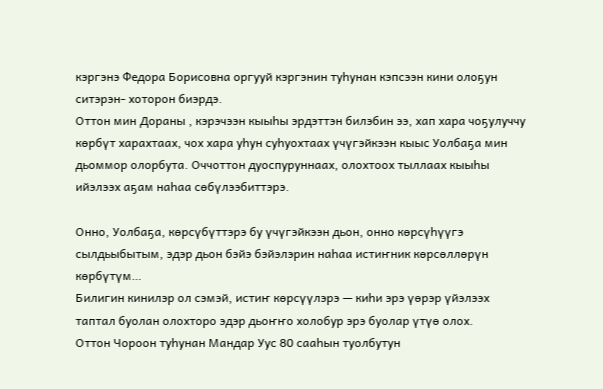кэргэнэ Федора Борисовна оргууй кэргэнин туһунан кэпсээн кини олоҕун ситэрэн- хоторон биэрдэ.
Оттон мин Дораны , кэрэчээн кыыһы эрдэттэн билэбин ээ, хап хара чоҕулуччу көрбүт харахтаах, чох хара уһун суһуохтаах үчүгэйкээн кыыс Уолбаҕа мин дьоммор олорбута. Оччоттон дуоспуруннаах, олохтоох тыллаах кыыһы ийэлээх аҕам наһаа сөбүлээбиттэрэ.

Онно, Уолбаҕа, көрсүбүттэрэ бу үчүгэйкээн дьон, онно көрсүһүүгэ сылдьыбытым, эдэр дьон бэйэ бэйэлэрин наһаа истиҥник көрсөллөрүн көрбүтүм…
Билигин кинилэр ол сэмэй, истиҥ көрсүүлэрэ — киһи эрэ үөрэр үйэлээх таптал буолан олохторо эдэр дьоҥҥо холобур эрэ буолар үтүө олох.
Оттон Чороон туһунан Мандар Уус 80 сааһын туолбутун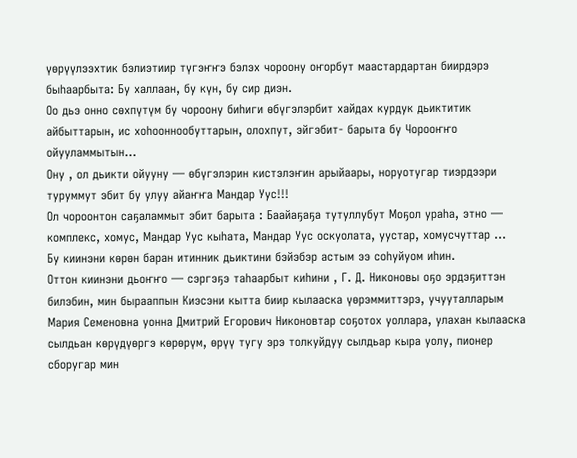үөрүүлээхтик бэлиэтиир түгэҥҥэ бэлэх чороону оҥорбут маастардартан биирдэрэ быһаарбыта: Бу халлаан, бу күн, бу сир диэн.
Оо дьэ онно сөхпүтүм бу чороону биһиги өбүгэлэрбит хайдах курдук дьиктитик айбыттарын, ис хоһооннообуттарын, олохпут, эйгэбит- барыта бу Чорооҥҥо ойууламмытын…
Ону , ол дьикти ойууну — өбүгэлэрин кистэлэҥин арыйаары, норуотугар тиэрдээри туруммут эбит бу улуу айаҥҥа Мандар Уус!!!
Ол чороонтон саҕаламмыт эбит барыта : Баайаҕаҕа тутуллубут Моҕол ураһа, этно — комплекс, хомус, Мандар Уус кыһата, Мандар Уус оскуолата, уустар, хомусчуттар …
Бу киинэни көрөн баран итинник дьиктини бэйэбэр астым ээ соһуйуом иһин.
Оттон киинэни дьоҥҥо — сэргэҕэ таһаарбыт киһини , Г. Д. Никоновы оҕо эрдэҕиттэн билэбин, мин бырааппын Киэсэни кытта биир кылааска үөрэммиттэрэ, учууталларым Мария Семеновна уонна Дмитрий Егорович Никоновтар соҕотох уоллара, улахан кылааска сылдьан көрүдүөргэ көрөрүм, өрүү тугу эрэ толкуйдуу сылдьар кыра уолу, пионер сборугар мин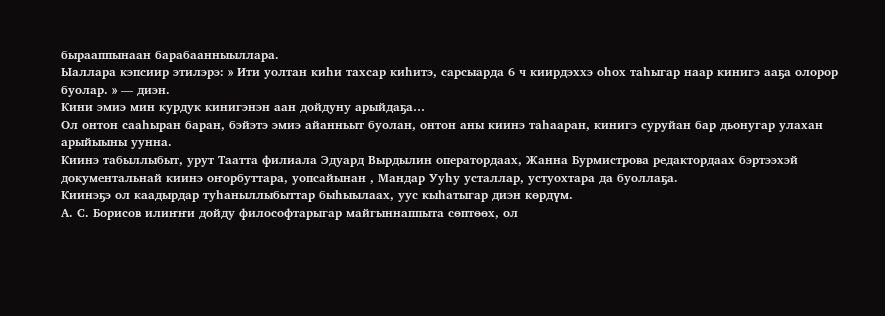бырааппынаан барабаанныыллара.
Ыаллара кэпсиир этилэрэ: » Ити уолтан киһи тахсар киһитэ, сарсыарда 6 ч киирдэххэ оһох таһыгар наар кинигэ ааҕа олорор буолар. » — диэн.
Кини эмиэ мин курдук кинигэнэн аан дойдуну арыйдаҕа…
Ол онтон сааһыран баран, бэйэтэ эмиэ айанньыт буолан, онтон аны киинэ таһааран, кинигэ суруйан бар дьонугар улахан арыйыыны уунна.
Киинэ табыллыбыт, урут Таатта филиала Эдуард Вырдылин оператордаах, Жанна Бурмистрова редактордаах бэртээхэй документальнай киинэ оҥорбуттара, уопсайынан , Мандар Ууһу усталлар, устуохтара да буоллаҕа.
Киинэҕэ ол каадырдар туһаныллыбыттар быһыылаах, уус кыһатыгар диэн көрдүм.
А. С. Борисов илиҥҥи дойду философтарыгар майгыннаппыта сөптөөх, ол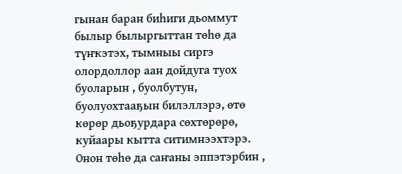гынан баран биһиги дьоммут былыр былыргыттан төһө да түҥкэтэх, тымныы сиргэ олордоллор аан дойдуга туох буоларын , буолбутун, буолуохтааҕын билэллэрэ, өтө көрөр дьоҕурдара сөхтөрөрө, куйаары кытта ситимнээхтэрэ.
Онон төһө да саҥаны эппэтэрбин ,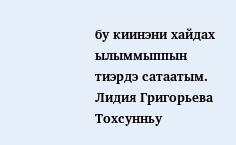бу киинэни хайдах ылыммыппын тиэрдэ сатаатым.
Лидия Григорьева
Тохсунньу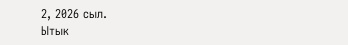2, 2026 сыл.
Ытык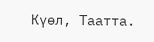Күөл, Таатта.